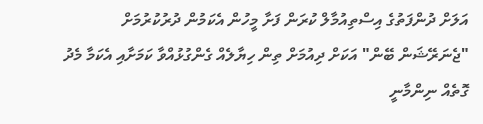އަލަށް ދުންފަތުގެ އިސްތިއުމާލް ކުރަން ފަށާ މީހުން އެކަމުން ދުރުކުރުމަށް "ޖެނަރޭޝަން ބޭން" އަކަށް ދިއުމަށް ތިން ހިޔާލެއް ގެންގުޅުއްވާ ކަމަށާއި އެކަމާ މެދު ގޮތެއް ނިންމާނީ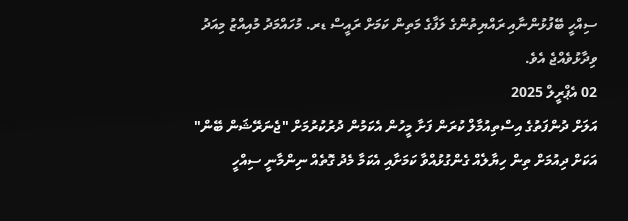ސިއްހީ ބޭފުޅުންނާއި ރައްޔިތުންގެ ލަފާގެ މަތިން ކަމަށް ރައީސް ޑރ. މުހައްމަދު މުއިއްޒު މިއަދު ވިދާޅުވެއްޖެ އެވެ.
02 އެޕްރީލް 2025
އަލަށް ދުންފަތުގެ އިސްތިއުމާލް ކުރަން ފަށާ މީހުން އެކަމުން ދުރުކުރުމަށް "ޖެނަރޭޝަން ބޭން" އަކަށް ދިއުމަށް ތިން ހިޔާލެއް ގެންގުޅުއްވާ ކަމަށާއި އެކަމާ މެދު ގޮތެއް ނިންމާނީ ސިއްހީ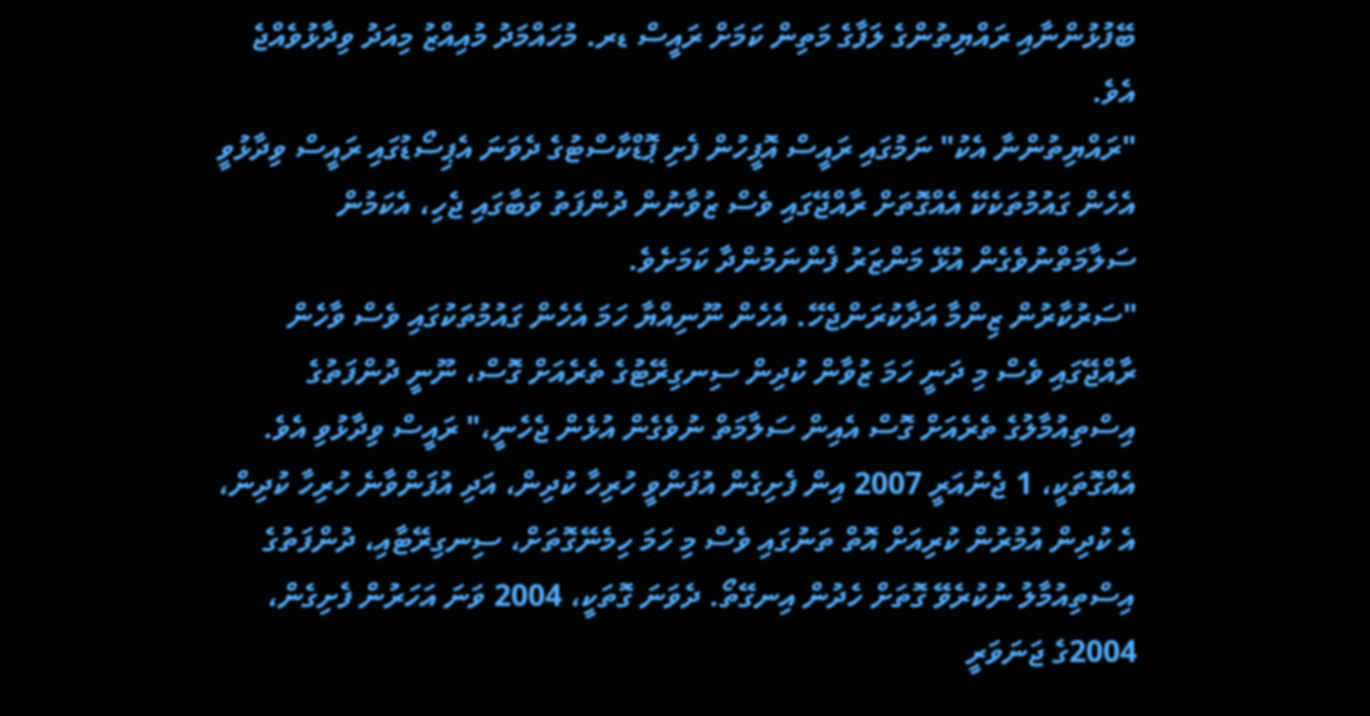ބޭފުޅުންނާއި ރައްޔިތުންގެ ލަފާގެ މަތިން ކަމަށް ރައީސް ޑރ. މުހައްމަދު މުއިއްޒު މިއަދު ވިދާޅުވެއްޖެ އެވެ.
"ރައްޔިތުންނާ އެކު" ނަމުގައި ރައީސް އޮފީހުން ފެށި ޕޮޑްކާސްޓުގެ ދެވަނަ އެޕިސޯޑުގައި ރައީސް ވިދާޅުވީ އެހެން ގައުމުތަކެކޭ އެއްގޮތަށް ރާއްޖޭގައި ވެސް ޒުވާނުން ދުންފަތު ވަބާގައި ޖެހި، އެކަމުން ސަލާމަތްނުވެގެން އުޅޭ މަންޒަރު ފެންނަމުންދާ ކަމަށެވެ.
"ސަރުކާރުން ޒިންމާ އަދާކުރަންޖެހޭ. އެހެން ނޫނިއްޔާ ހަމަ އެހެން ގައުމުތަކުގައި ވެސް ވާހެން ރާއްޖޭގައި ވެސް މި ދަނީ ހަމަ ޒުވާން ކުދިން ސިނގިރޭޓުގެ ތެރެއަށް ގޮސް، ނޫނީ ދުންފަތުގެ އިސްތިއުމާލުގެ ތެރެއަށް ގޮސް އެއިން ސަލާމަތް ނުވެގެން އުޅެން ޖެހެނީ،" ރައީސް ވިދާޅުވި އެވެ.
އެއްގޮތަކީ، 1 ޖެނުއަރީ 2007 އިން ފެށިގެން އުފަންވީ ހުރިހާ ކުދިން، އަދި އުފަންވާނެ ހުރިހާ ކުދިން، އެ ކުދިން އުމުރުން ކުރިއަށް އޮތް ތަނުގައި ވެސް މި ހަމަ ހިމެނޭގޮތަށް، ސިނގިރޭޓާއި، ދުންފަތުގެ އިސްތިއުމާލު ނުކުރެވޭ ގޮތަށް ހެދުން އިނގޭތޯ. ދެވަނަ ގޮތަކީ، 2004 ވަނަ އަހަރުން ފެށިގެން، 2004ގެ ޖަނަވަރީ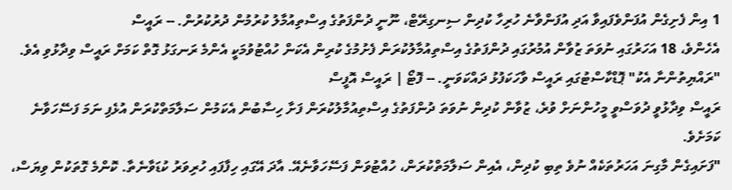1 އިން ފެށިގެން އުފަންވެފައިވާ އަދި އުފަންވާނެ ހުރިހާ ކުދިން ސިނގިރޭޓް، ނޫނީ ދުންފަތުގެ އިސްތިއުމާލު ކުރުމުން ދުރުކުރުން. -- ރައީސް
އެހެންވެ، 18 އަހަރުގައި ނުވަތަ ޒުވާން އުމުރުގައި ދުންފަތުގެ އިސްތިއުމާލުކުރަން ފެށުމުގެ ކުރިން އެކަން ހުއްޓުވުމަކީ އެންމެ ރަނގަޅު ގޮތް ކަމަށް ރައީސް ވިދާޅުވި އެވެ.
"ރައްޔިތުންނާ އެކު" ޕޮޑްކާސްޓުގައި ރައީސް ވާހަކަފުޅު ދައްކަވަނީ. -- ފޮޓޯ | ރައީސް އޮފީސް
ރައީސް ވިދާޅުވީ ދުވަސްވީ މީހުންނަށް ވުރެ، ޒުވާން ކުދިން ނުވަތަ ދުންފަތުގެ އިސްތިއުމާލުކުރަން ފަށާ ހިސާބުން އެކަމުން ސަލާމަތްކުރަން އުޅެފި ނަމަ ފަސޭހަވާނެ ކަމަށެވެ.
"ފަށައިގެން މާގިނަ އަހަރުތަކެއް ނުވެ ތިބި ކުދިން، އެއިން ސަލާމަތްކުރަން، ހުއްޓުވަން ފަސޭހަވާނެއޭ. އާދަ އޭގައި ހިފާފައި ހުރިވަރު ކުޑަވާނެތާ. ކޮންމެ ގޮތަކުން ވިޔަސް،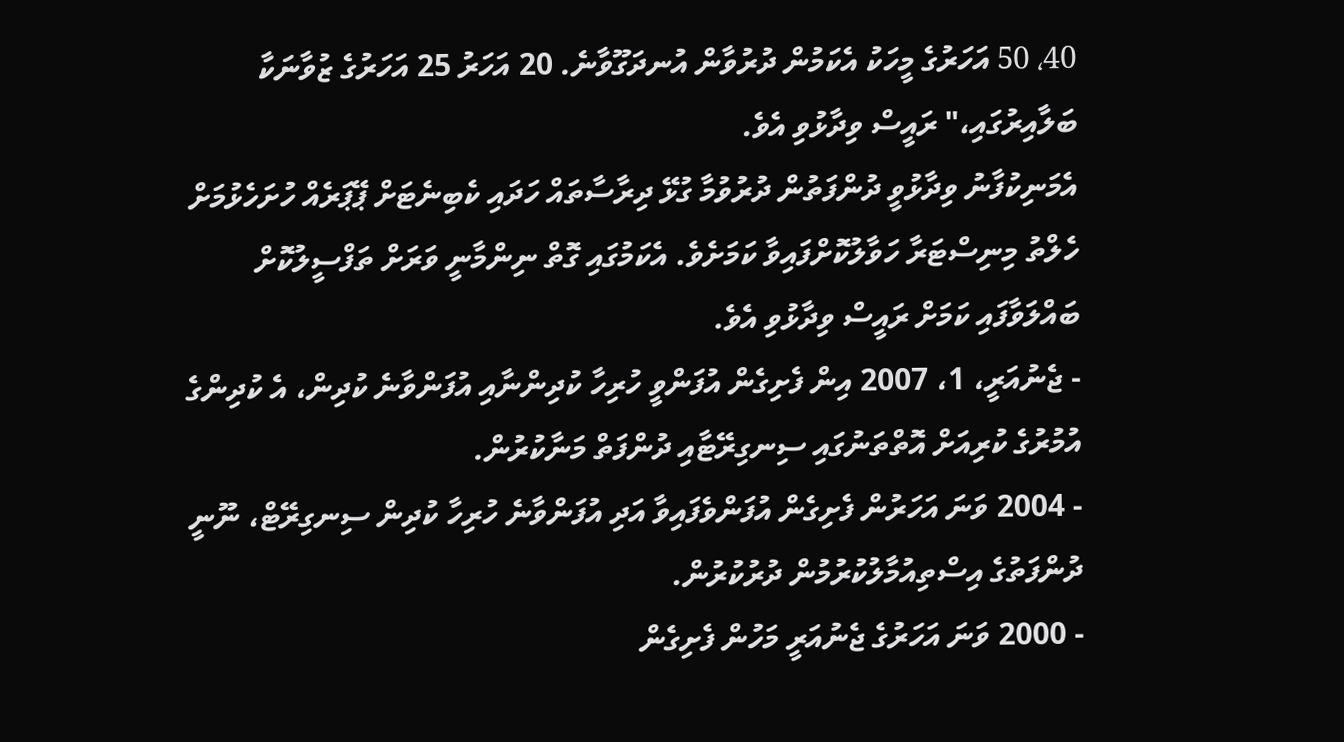40، 50 އަހަރުގެ މީހަކު އެކަމުން ދުރުވާން އުނދަގޫވާނެ. 20 އަހަރު 25 އަހަރުގެ ޒުވާނަކާ ބަލާއިރުގައި،" ރައީސް ވިދާޅުވި އެވެ.
އެމަނިކުފާނު ވިދާޅުވީ ދުންފަތުން ދުރުވުމާ ގުޅޭ ދިރާސާތައް ހަދައި ކެބިނެޓަށް ޕޭޕަރެއް ހުށަހެޅުމަށް ހެލްތު މިނިސްޓަރާ ހަވާލުކޮށްފައިވާ ކަމަށެވެ. އެކަމުގައި ގޮތް ނިންމާނީ ވަރަށް ތަފްސީލުކޮށް ބައްލަވާފައި ކަމަށް ރައީސް ވިދާޅުވި އެވެ.
- ޖެނުއަރީ، 1، 2007 އިން ފެށިގެން އުފަންވީ ހުރިހާ ކުދިންނާއި އުފަންވާނެ ކުދިން، އެ ކުދިންގެ އުމުރުގެ ކުރިއަށް އޮތްތަނުގައި ސިނގިރޭޓާއި ދުންފަތް މަނާކުރުން.
- 2004 ވަނަ އަހަރުން ފެށިގެން އުފަންވެފައިވާ އަދި އުފަންވާނެ ހުރިހާ ކުދިން ސިނގިރޭޓް، ނޫނީ ދުންފަތުގެ އިސްތިއުމާލުކުރުމުން ދުރުކުރުން.
- 2000 ވަނަ އަހަރުގެ ޖެނުއަރީ މަހުން ފެށިގެން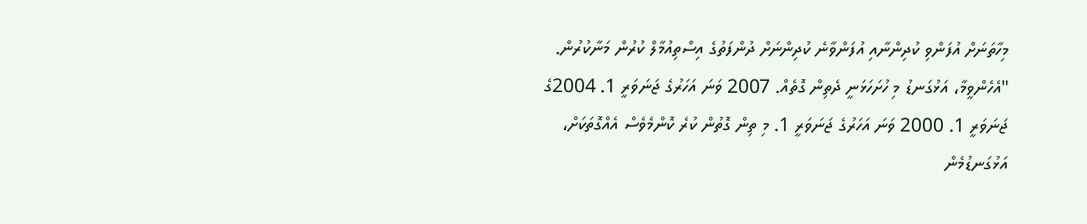މިހާތަނަށް އުފަންވި ކުދިންނާއި އުފަންވާނެ ކުދިންނަށް ދުންފަތުގެ އިސްތިއުމާލް ކުރުން މަނާކުރުން.
"އެހެންވީމާ، އަޅުގަނޑު މި ހުށަހަޅަނީ ދެތިން ގޮތެއް. 2007 ވަނަ އަހަރުގެ ޖަނަވަރީ 1. 2004ގެ ޖަނަވަރީ 1. 2000 ވަނަ އަހަރުގެ ޖަނަވަރީ 1. މި ތިން ގޮތުން ކުރެ ކޮންމެވެސް އެއްގޮތަކަށް، އަޅުގަނޑުމެން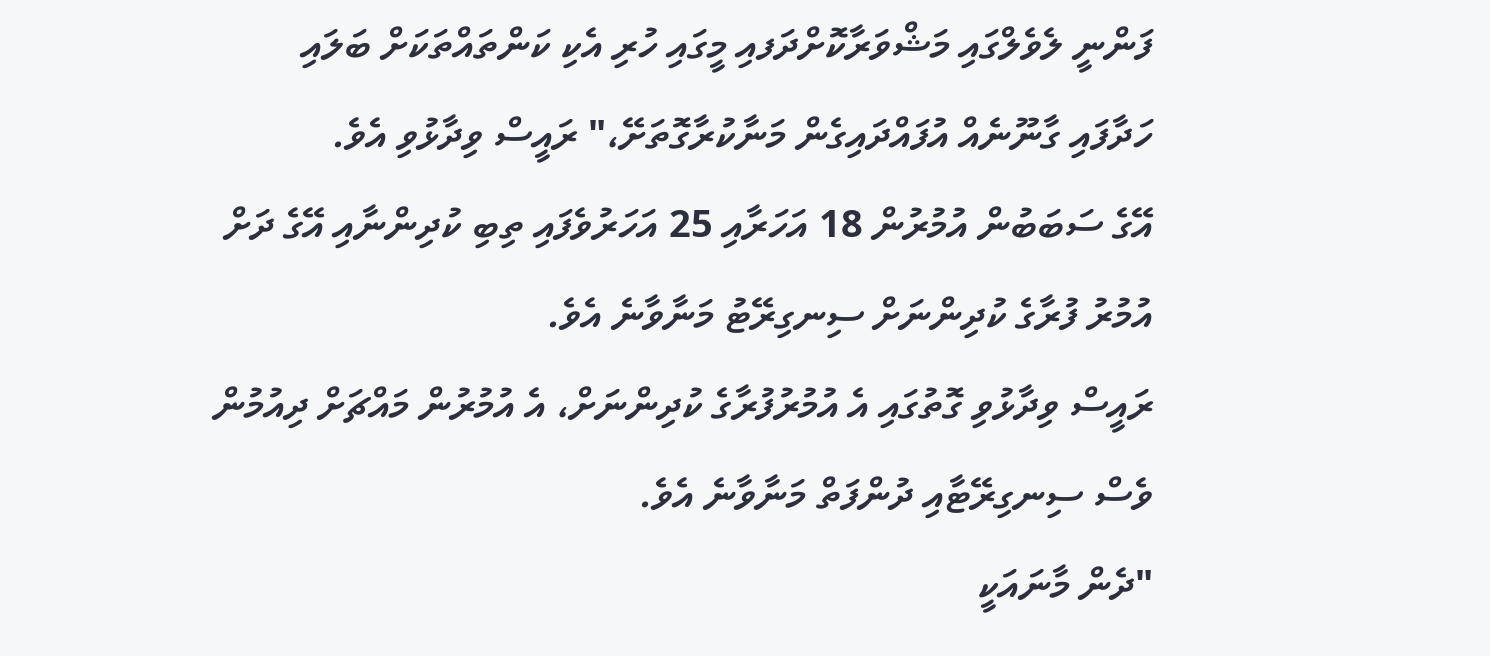ފަންނީ ލެވެލްގައި މަޝްވަރާކޮށްދަފއި މީގައި ހުރި އެކި ކަންތައްތަކަށް ބަލައި ހަދާފައި ގާނޫނެއް އުފައްދައިގެން މަނާކުރާގޮތަށޭ،" ރައީސް ވިދާޅުވި އެވެ.
އޭގެ ސަބަބުން އުމުރުން 18 އަހަރާއި 25 އަހަރުވެފައި ތިބި ކުދިންނާއި އޭގެ ދަށް އުމުރު ފުރާގެ ކުދިންނަށް ސިނގިރޭޓު މަނާވާނެ އެވެ.
ރައީސް ވިދާޅުވި ގޮތުގައި އެ އުމުރުފުރާގެ ކުދިންނަށް، އެ އުމުރުން މައްޗަށް ދިއުމުން ވެސް ސިނގިރޭޓާއި ދުންފަތް މަނާވާނެ އެވެ.
"ދެން މާނައަކީ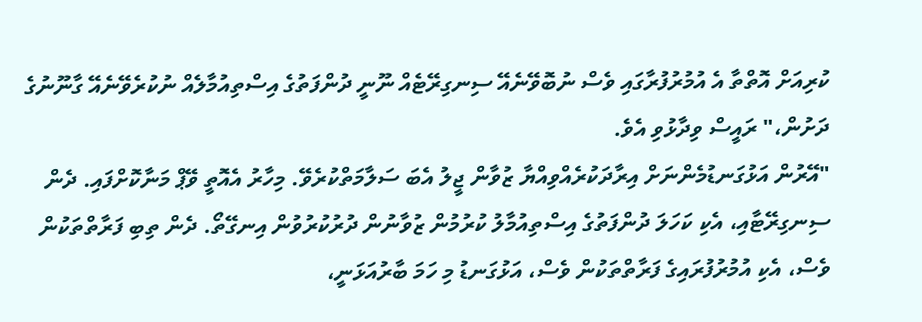ކުރިއަށް އޮތްތާ އެ އުމުރުފުރާގައި ވެސް ނުބޮވޭނެއޭ ސިނގިރޭޓެއް ނޫނީ ދުންފަތުގެ އިސްތިއުމާލެއް ނުކުރެވޭނެއޭ ގާނޫނުގެ ދަށުން،" ރައީސް ވިދާޅުވި އެވެ.
"އޭރުން އަޅުގަނޑުމެންނަށް އިރާދަކުރެއްވިއްޔާ ޒުވާން ޖީލު އެބަ ސަލާމަތްކުރެވޭ. މިހާރު އެއޮތީ ވޭޕް މަނާކޮށްފައި. ދެން ސިނގިރޭޓާއި، އެކި ކަހަލަ ދުންފަތުގެ އިސްތިއުމާލު ކުރުމުން ޒުވާނުން ދުރުކުރުވުން އިނގޭތޯ. ދެން ތިބި ފަރާތްތަކުން ވެސް، އެކި އުމުރުފުރައިގެ ފަރާތްތަކުން ވެސް، އަޅުގަނޑު މި ހަމަ ބާރުއަޅަނީ،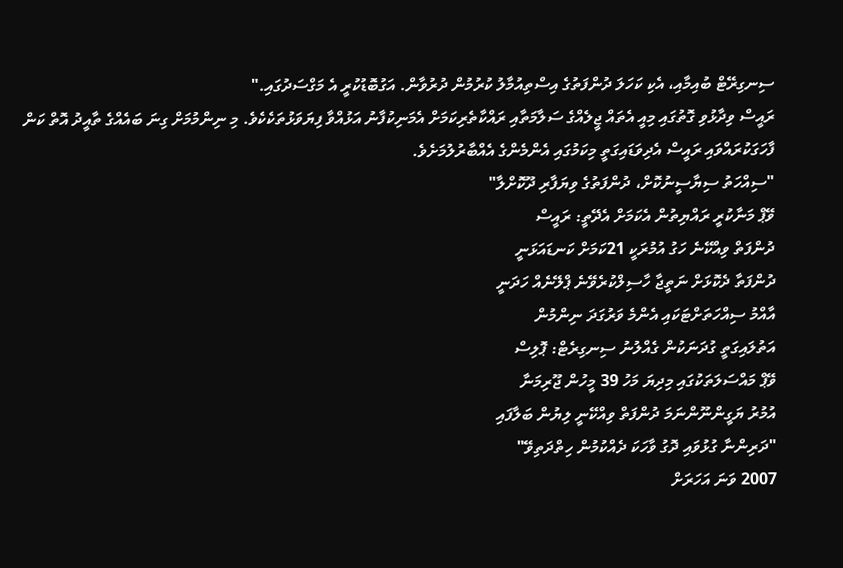ސިނގިރޭޓް ބުއިމާއި، އެކި ކަހަލަ ދުންފަތުގެ އިސްތިއުމާލު ކުރުމުން ދުރުވާން. އަގުބޮޑުކުރީ އެ މަގްސަދުގައި."
ރައީސް ވިދާޅުވި ގޮތުގައި މިއީ އެތައް ޖީލެއްގެ ސަލާމަތާއި ރައްކާތެރިކަމަށް އެމަނިކުފާނު އަޅުއްވާ ފިޔަވަޅުތަކެކެވެ. މި ނިންމުމަށް ގިނަ ބައެއްގެ ތާއީދު އޮތް ކަން ފާހަގަކުރައްވައި ރައީސް އެދިވަޑައިގަތީ މިކަމުގައި އެންމެންގެ އެއްބާރުލުމަށެވެ.
"ސިއްހަތު ސިޔާސީނުކޮށް، ދުންފަތުގެ ވިޔަފާރި ދޫކޮށްލާ"
ވޭޕް މަނާކުރީ ރައްޔިތުން އެކަމަށް އެދޭތީ: ރައީސް
ދުންފަތް ވިއްކޭނެ ހަގު އުމުރަކީ 21ކަމަށް ކަނޑައަޅަނީ
ދުންފަތާ ދެކޮޅަށް ނަތީޖާ ހާސިލްކުރެވޭނެ ޕްލޭނެއް ހަދަނީ
އާއްމު ސިއްހަތަށްޓަކައި އެންމެ ވަރުގަދަ ނިންމުން
އަތުލައިގަތީ ގުދަނަކުން ގެއްލުނު ސިނގިރެޓް: ޕޮލިސް
ވޭޕް މައްސަލަތަކުގައި މިދިޔަ މަހު 39 މީހުން ޖޫރިމަނާ
އުމުރު ޔަގީންނޫންނަމަ ދުންފަތް ވިއްކޭނީ ލިޔުން ބަލާފައި
"ދަރިންނާ ގުޅުވައި ދޮގު ވާހަކަ ދެއްކުމުން ހިތްދަތިވޭ"
2007 ވަނަ އަހަރަށް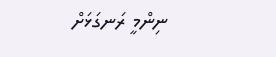ނިންމީ ރަނގަޅަށް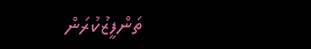ތަންފީޒުކުރަން